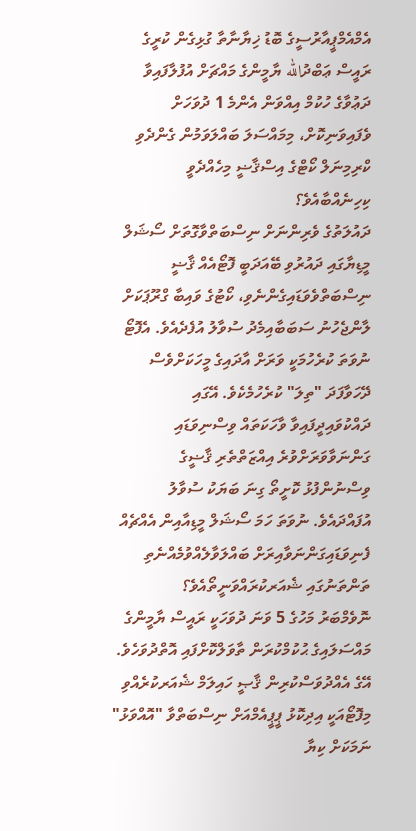އެމްއެމްޕީއާރުސީގެ ބޮޑު ޚިޔާނާތާ ގުޅިގެން ކުރީގެ ރައީސް ޢަބްދުالله ޔާމީންގެ މައްޗަށް އުފުލާފައިވާ ދަޢުވާގެ ހުކުމް އިއްވަން އެންމެ 1 ދުވަހަށް ވެފައިވަނިކޮށް، މިމައްސަލަ ބައްލަވަމުން ގެންދެވި ކްރިމިނަލް ކޯޓްގެ އިސްޤާޟީ މިހެއްދެވީ ކިހިނެއްބާއެވެ؟
ދައުލަތުގެ ވެރިންނަށް ނިސްބަތްވާގޮތަށް ސޯޝަލް މީޑިޔާގައި ދައުރުވި ބޭއަދަބީ ފޮޓޯއެއް ޤާޟީ ނިސްބަތްވެވަޑައިގެންނެވި، ކޯޓުގެ ވައިބާ ގްރޫޕަކަށް ލާންޖެހުނު ސަބަބާއިމެދު ސުވާލު އުފެދެއެވެ. އެފޮޓޯ ނުވަތަ ކުރެހުމަކީ ވަރަށް އާދައިގެ މީހަކަށްވެސް ދޭހަވާފަދަ "ތިލަ" ކުރެހުމެކެވެ. އޭގައި ދައްކުވައިދީފައިވާ ވާހަކަތައް ވިސްނިވަޑައި ގަންނަވާވަރަށްވުރެ އިއްޒަތްތެރި ޤާޟީގެ ވިސްނުންފުޅު ކޮށީތޯ ގިނަ ބަޔަކު ސުވާލު އުފައްދައެވެ. ނުވަތަ ހަމަ ސޯޝަލް މީޑިއާއިން އެއްޗެއް ފެނިވަޑައިގަންނަވާއިރަށް ބައްލަވާލެއްވުމެއްނެތި ތަންތަނުގައި ޝެއަރކުރައްވަނީތޯއެވެ؟
ނޮވެމްބަރު މަހުގެ 5 ވަނަ ދުވަހަކީ ރައީސް ޔާމީންގެ މައްސަލައިގެ ޙުކުމްކުރަން ތާވަލްކޮށްފައި އޮތްދުވަހެވެ. އޭގެ އެއްދުވަސްކުރިން ޤާޞީ ހައިލަމް ޝެއަރކުރެއްވި މިފޮޓޯއަކީ އިދިކޮޅު ޕީޕީއެމްއަށް ނިސްބަތްވާ "އޮއްވަޅު" ނަމަކަށް ކިޔާ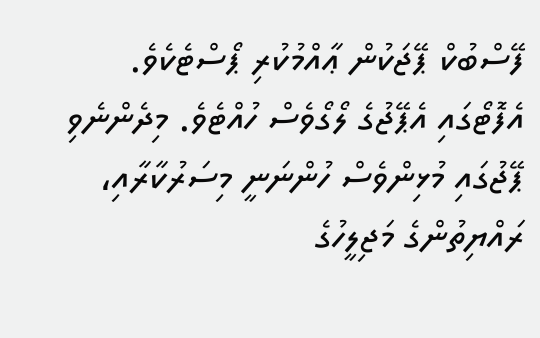ފޭސްބުކް ޕޭޖަކުން ޢާއްމުކުރި ޕޯސްޓެކެވެ. އެފޮޓޯގައި އެޕޭޖުގެ ލޯގޯވެސް ހުއްޓެވެ. މިދެންނެވި ޕޭޖުގައި މުޅިންވެސް ހުންނަނީ މިސަރުކާރާއި، ރައްޔިތުންގެ މަޖިލީހުގެ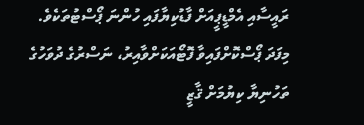ރައީސާއި އެމްޑީޕީއަށް ފާޑުކިޔާފައި ހުންނަ ޕޯސްޓުތަކެވެ.
މިފަދަ ޕޯސްކޮށްފައިވާ ފޮޓޯއަކަށްވާއިރު، ނަސްރުގެ ދުވަހުގެ ތަހުނިޔާ ކިޔުމަށް ޤާޒީ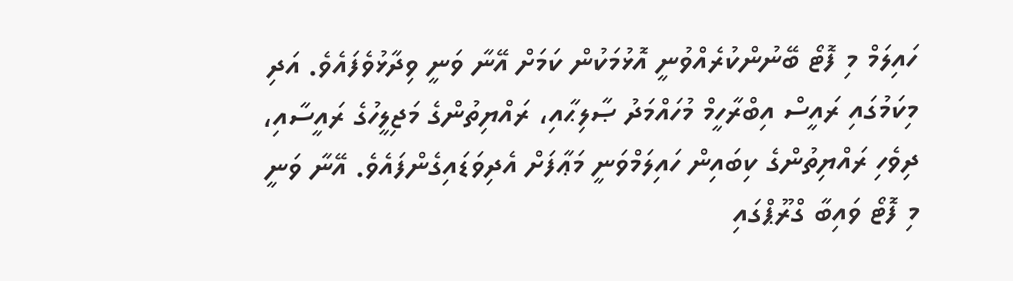ހައިލަމް މި ފޮޓޯ ބޭނުންކުރެއްވުނީ އޮޅުމަކުން ކަމަށް އޭނާ ވަނީ ވިދާޅުވެފައެވެ. އަދި މިކަމުގައި ރައީސް އިބްރާހީމް މުހައްމަދު ޞާލިޙާއި، ރައްޔިތުންގެ މަޖިލީހުގެ ރައީސާއި، ދިވެހި ރައްޔިތުންގެ ކިބައިން ހައިލަމްވަނީ މަޢާފަށް އެދިވަޑައިގެންފައެވެ. އޭނާ ވަނީ މި ފޮޓޯ ވައިބާ ގްރޫޕްގައި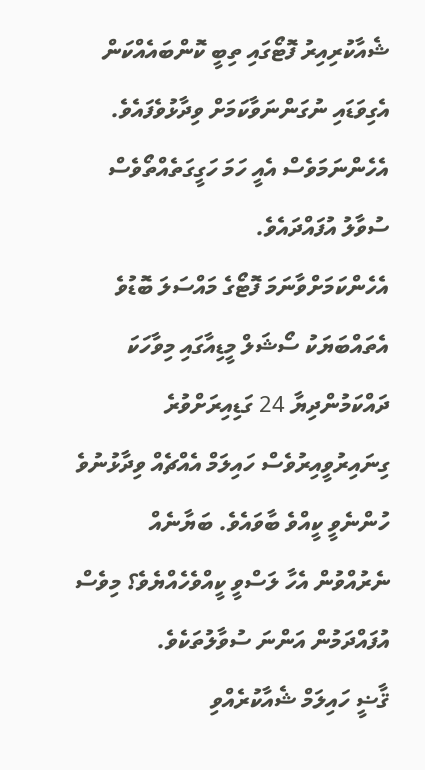ޝެއާކުރިއިރު ފޮޓޯގައި ތިބީ ކޮންބައެއްކަން އެގިވަޑައި ނުގަންނަވާކަމަށް ވިދާޅުވެފައެވެ. އެހެންނަމަވެސް އެއީ ހަމަ ހަގީގަތެއްތޯވެސް ސުވާލު އުފައްދައެވެ.
އެހެންކަމަށްވާނަމަ ފޮޓޯގެ މައްސަލަ ބޮޑުވެ އެތައްބަޔަކު ސޯޝަލް މީޑިއާގައި މިވާހަކަ ދައްކަމުންދިޔާ 24 ގަޑިއިރަށްވުރެ ގިނައިރުވީއިރުވެސް ހައިލަމް އެއްޗެއް ވިދާޅުނުވެ ހުންނެވީ ކީއްވެ ބާވައެވެ. ބަޔާނެއް ނެރުއްވުން އެހާ ލަސްވީ ކީއްވެހެއްޔެވެ؟ މިވެސް އުފައްދަމުން އަންނަ ސުވާލުތަކެވެ.
ޤާޟީ ހައިލަމް ޝެއާކުރެއްވި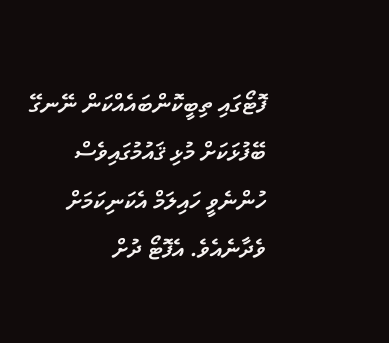ފޮޓޯގައި ތިބީކޮންބައެއްކަން ނޭނގޭ ބޭފުޅަކަށް މުޅި ޤައުމުގައިވެސް ހުންނެވީ ހައިލަމް އެކަނިކަމަށް ވެދާނެއެވެ. އެފޮޓޯ ދުށް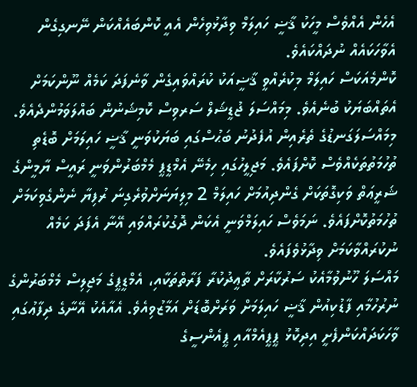އެހެން އެއްވެސް މީހަކު ޤާޟީ ހައިލަމް ވިދާޅުވިހެން އެއީ ކޮންބައެއްކަން ނޭނގިގެން އެވާހަކައެއް ނުދައްކައެވެ.
ކޮންމެއަކަސް ހައިލަމް މިކުރެއްވީ ޤާޟީއަކު ކުރައްވައިގެން ވާނެފަދަ ކަމެއް ނޫންކަމަށް އެތައްބަޔަކު ބުނެއެވެ. މިމައްސަލަ ޖުޑީޝަލް ސަރވިސް ކޮމިޝަނުން ބައްލަވަމުންދެއެވެ. މިމައްސަލަގަނޑުގެ ތެރެއިން އުފެދުނު ބަޙުސްގައި ބަޔަކުވަނީ ޤާޟީ ހައިލަމަށް ބޮޑެތި ތުހުމަތުތަކެއްވެސް ކޮށްފައެވެ. މަޖިލީހުގައި ހިމެނޭ އެމްޑީޕީ މެމްބަރުންވަނީ ރައީސް ޔާމީންގެ ޝަރީޢަތް ވަކިގޮތަކަށް ގެންދިއުމަށް ހައިލަމް 2 މިލިޔަނަށްވުރެގިނަ ރުފިޔާ ނެންގެވިކަމަށް ތުހުމަތުކޮށްފައެވެ. ނަމަވެސް ހައިލަމްވަނީ އެކަން ދޮގުކުރައްވައި އޭނާ އެފަދަ ކަމެއް ނުކުރައްވާކަމަށް ވިދާޅުވެފައެވެ.
މައްސަލަ ހޫނުވުމާއެކު ސަރުކާރަށް ތާޢީދުކުރާ ފަރާތްތަކާއި، އެމްޑީޕީގެ މަޖިލިސް މެމްބަރުންގެ ނުރުހުމާއި ފާޑުކިއުން ޤާޟީ ހައިލަމަށް ވަރަށްބޮޑަށް އަމާޒުވިއެވެ. އެއާއެކު އޭނާގެ ދިފާޢުގައި ވާހަކަދައްކަންފެށީ އިދިކޮޅު ޕީޕީއެމްއާއި ޕީއެންސީގެ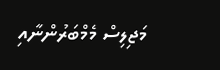މަޖިލިސް މެމްބަރުންނާއި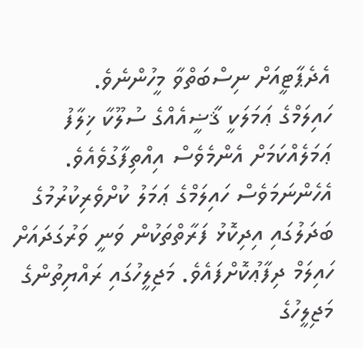އެދެޕާޓީއަށް ނިސްބަތްވާ މީހުންނެވެ.
ހައިލަމްގެ ޢަމަލަކީ ޤާޟީއެއްގެ ސުލޫކާ ޚިލާފު ޢަމަލެއްކަމަށް އެންމެވެސް އިއްތިފާގުވެއެވެ. އެހެންނަމަވެސް ހައިލަމްގެ ޢަމަލު ކުށްވެރިކުރުމުގެ ބަދަލުގައި އިދިކޮޅު ފަރާތްތަކުން ވަނީ ވަރުގަދައަށް ހައިލަމް ދިފާޢުކޮށްފައެވެ. މަޖިލީހުގައި ރައްޔިތުންގެ މަޖިލީހުގެ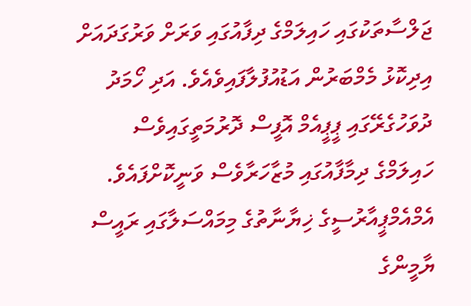ޖަލްސާތަކުގައި ހައިލަމްގެ ދިފާއުގައި ވަރަށް ވަރުގަދައަށް އިދިކޮޅު މެމްބަރުން އަޑުއުފުލާފައިވެއެވެ. އަދި ހޯމަދު ދުވަހުގެރޭގައި ޕީޕީއެމް އޮފީސް ދޮރުމަތީގައިވެސް ހައިލަމްގެ ދިމާފާއުގައި މުޒާހަރާވެސް ވަނީކޮށްފައެވެ. އެމްއެމްޕީއާރުސީގެ ޚިޔާނާތުގެ މިމައްސަލާގައި ރައީސް ޔާމީންގެ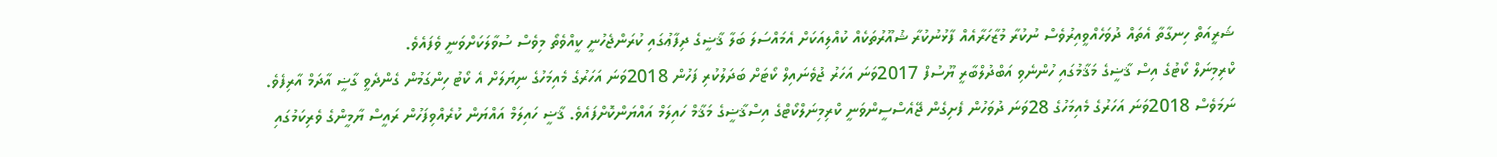ޝަރީއަތް ހިނގާތާ އެތައް ދުވަހެއްވީއިރުވެސް ނުކުރާ މުޒާހަރާއެއް ފާޅުނުކުރާ ޝުއޫރުތަކެއް ކުއްލިއަކަށް އެމައްސަލަ ބަލާ ޤާޟީގެ ދިފާޢުގައި ކުރަންޖެހުނީ ކީއްވެތޯ މިވެސް ސުވާލަކަށްވަނީ ވެފައެވެ.
ކްރިމިނަލް ކޯޓުގެ އިސް ޤާޟީގެ މަޤާމުގައި ހުންނެވި އަބްދުލްބާރީ ޔޫސުފް 2017ވަނަ އަހަރު ޖުވެނައިލް ކޯޓަށް ބަދަލުކުރި ފަހުން 2018ވަނަ އަހަރުގެ މެއިމަހުގެ ނިޔަލަށް އެ ކޯޓު ހިންގަމުން ގެންދެވީ ގާޟީ އާދަމް އާރިފެވެ. ނަމަވެސް 2018ވަނަ އަހަރުގެ މެއިމަހުގެ 28ވަނަ ދުވަހުން ފެށިގެން ޖޭއެސްސީންވަނީ ކްރިމިނަލްކޯޓްގެ އިސްޤާޟީގެ މަޤާމް ހައިލަމް އައްޔަންކޮށްފައެވެ. ޤާޟީ ހައިލަމް އައްޔަން ކުރެއްވިފަހުން ރައީސް ޔާމީންގެ ވެރިކަމުގައި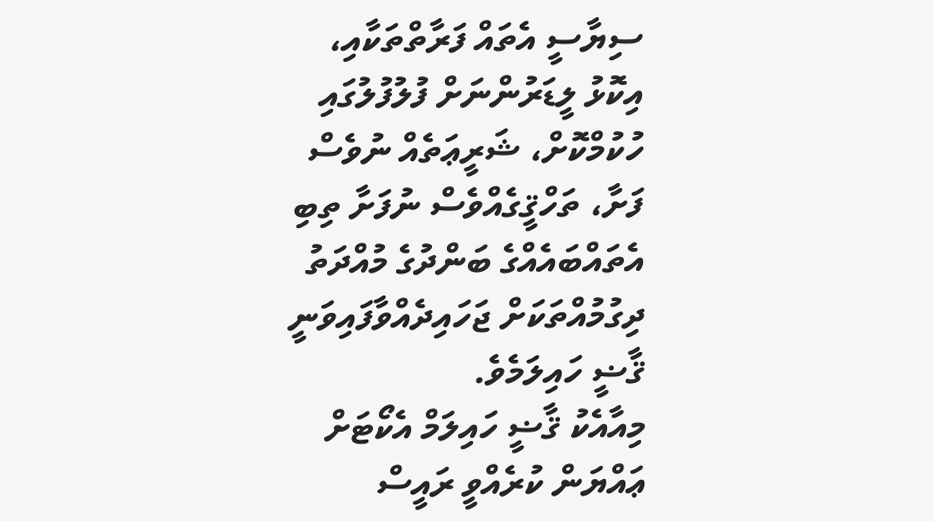ސިޔާސީ އެތައް ފަރާތްތަކާއި، އިކޮޅު ލީޑަރުންނަށް ފުލުފުލުގައި ހުކުމްކޮށް، ޝަރީޢަތެއް ނުވެސް ފަށާ، ތަހްޤީގެއްވެސް ނުފަށާ ތިބި އެތައްބައެއްގެ ބަންދުގެ މުއްދަތު ދިގުމުއްތަކަށް ޖަހައިދެއްވާފައިވަނީ ޤާޟީ ހައިލަމެވެ.
މިއާއެކު ޤާޟީ ހައިލަމް އެކޯޓަށް ޢައްޔަން ކުރެއްވީ ރައީސް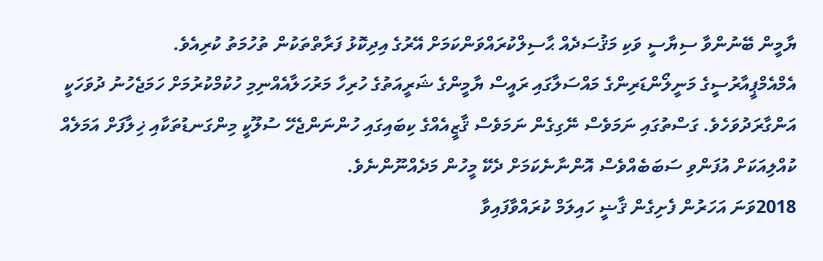ޔާމީން ބޭނުންވާ ސިޔާސީ ވަކި މަޤުސަދެއް ޙާސިލްކުރައްވަންކަމަށް އޭރުގެ އިދިކޮޅު ފަރާތްތަކުން ތުހުމަތު ކުރިއެވެ.
އެމްއެމްޕީއާރުސީގެ މަނީލޯންޑަރިންގެ މައްސަލާގައި ރައީސް ޔާމީންގެ ޝަރީއަތުގެ ހުރިހާ މަރުހަލާއެއްނިމި ހުކުމްކުރުމަށް ހަމަޖެހުނު ދުވަހަކީ އަންގާރަދުވަހެވެ. ގަސްތުގައި ނަމަވެސް ނޭގިގެން ނަމަވެސް ޤާޒީއެއްގެ ކިބައިގައި ހުންނަންޖެހޭ ސުލޫކީ މިންގަނޑުތަކާއި ޚިލާފަށް އަމަލެއް ކުއްލިއަކަށް އުފަންވި ސަބަބެއްވެސް އޮންނާނެކަމަށް ދެކޭ މީހުން މަދެއްނޫންނެވެ.
2018ވަނަ އަހަރުން ފެށިގެން ޤާޟީ ހައިލަމް ކުރައްވާފައިވާ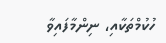ހުކުމްތަކާއި، ނިންމާފައިވާ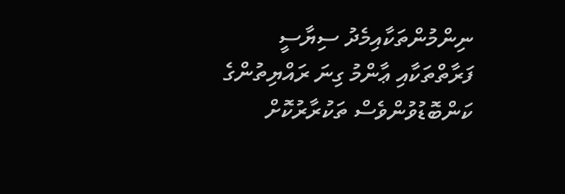ނިންމުންތަކާއިމެދު ސިޔާސީ ފަރާތްތަކާއި ޢާންމު ގިނަ ރައްޔިތުންގެ ކަންބޮޑުވުންވެސް ތަކުރާރުކޮށް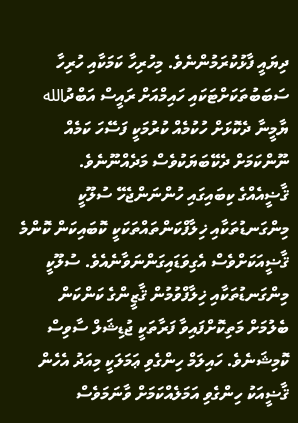ދިޔައީ ފާޅުކުރަމުންނެވެ. މިހުރިހާ ކަމަކާއި ހުރިހާ ސަބަބުތަކަށްޓަކައި ހައިމްއަށް ރައީސް އަބްދުالله ޔާމީނާ ދެކޮޅަށް ހުކުމެއް ކުރުމަކީ ފަސޭހަ ކަމެއް ނޫންކަމަށް ދެކޭބަޔަކުވެސް މަދެއްނޫނެވެ.
ޤާޟީއެއްގެ ކިބައިގައި ހުންނަންޖެހޭ ސުލޫކީ މިންގަނޑުތަކާއި ޚިލާފްކަންތައްތަކަކީ ކޮބައިކަން ކޮންމެ ޤާޟީއަކަށްވެސް އެގިވަޑައިގަންނަވާނެއެވެ. ސުލޫކީ މިންގަނޑުތަކާއި ޚިލާފްވުމުން ޤާޒީންގެ ކަންކަން ބެލުމަށް މަތިކޮށްފައިވާ ފަރާތަކީ ޖުޑިޝަލް ސާވިސް ކޮމިޝަނެވެ. ހައިލަމް ހިންގެވި ޢަމަލަކީ މިއަދު އެހެން ޤާޟީއަކު ހިންގެވި އަމަލެއްކަމަށް ވާނަމަވެސް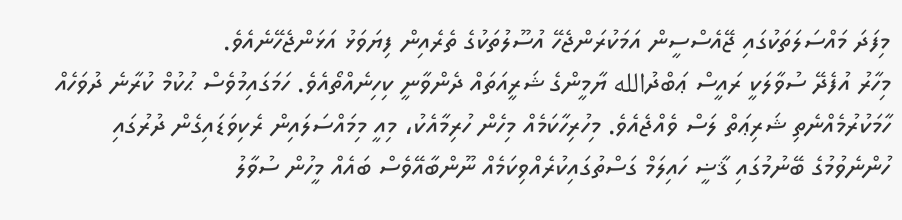މިފަދަ މައްސަލަތަކުގައި ޖޭއެސްސީން އަމަކުރަންޖެހޭ އުސޫލުތަކުގެ ތެރެއިން ފިޔަވަޅު އަޅަންޖެހޭނެއެވެ.
މިހާރު އުފެދޭ ސުވާލަކީ ރައީސް ޢަބްދުالله ޔާމީންގެ ޝަރީއަތައް ދެންވާނީ ކިހިނެއްތޯއެވެ. ހަމަގައިމުވެސް ޙުކުމް ކުރާނެ ދުވަހެއް ހާމަކުރުމެއްނެތި ޝަރިޢަތް ލަސް ވެއްޖެއެވެ. މިހުރިހާކަމެއް މިހެން ހުރިމާއެކު، މިއީ މިމައްސަލައިން ރެކިވަޑައިގެން ދުރުގައި ހުންނެވުމުގެ ބޭނުމުގައި ޤާޟީ ހައިލަމް ގަސްތުގައިކުރެއްވިކަމެއް ނޫންބާއޭވެސް ބައެއް މީހުން ސުވާލު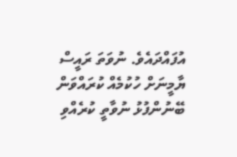އުފައްދައެވެ. ނުވަތަ ރައީސް ޔާމީނަށް ހުކުމެއް ކުރައްވަން ބޭނުންފުޅު ނުވާތީ ކުރެއްވި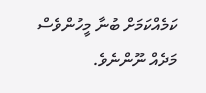ކަމެއްކަމަށް ބުނާ މީހުންވެސް މަދެއް ނޫންނެވެ.